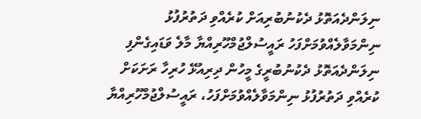ނިލަންދެއަތޮޅު ދެކުނުބުރިއަށް ކުރެއްވި ދަތުރުފުޅު ނިންމަވާލެއްވުމަށްފަހު ރައީސުލްޖުމްހޫރިއްޔާ މާލެ ވަޑައިގެންފި
ނިލަންދެއަތޮޅު ދެކުނުބުރީގެ މީހުން ދިރިއުޅޭ ހުރިހާ ރަށަކަށް ކުރެއްވި ދަތުރުފުޅު ނިންމަވާލެއްވުމަށްފަހު، ރައީސުލްޖުމްހޫރިއްޔާ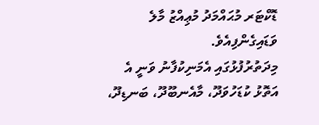ޑޮކްޓަރ މުޙައްމަދު މުޢިއްޒު މާލެ ވަޑައިގެންފިއެވެ.
މިދަތުރުފުޅުގައި އެމަނިކުފާނު ވަނީ އެ އަތޮޅު ކުޑަހުވަދޫ، މާއެނބޫދޫ، ބަނޑިދޫ،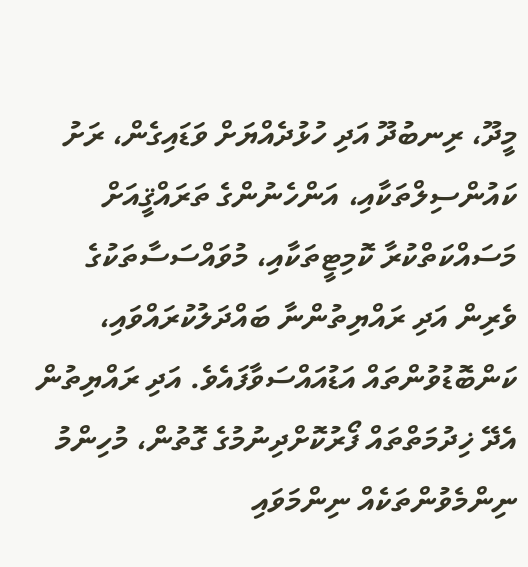މީދޫ، ރިނބުދޫ އަދި ހުޅުދެއްޔަށް ވަޑައިގެން، ރަށު ކައުންސިލްތަކާއި، އަންހެނުންގެ ތަރައްޤީއަށް މަސައްކަތްކުރާ ކޮމިޓީތަކާއި، މުވައްސަސާތަކުގެ ވެރިން އަދި ރައްޔިތުންނާ ބައްދަލުކުރައްވައި، ކަންބޮޑުވުންތައް އަޑުއައްސަވާފައެވެ. އަދި ރައްޔިތުން އެދޭ ޚިދުމަތްތައް ފޯރުކޮށްދިނުމުގެ ގޮތުން، މުހިންމު ނިންމެވުންތަކެއް ނިންމަވައި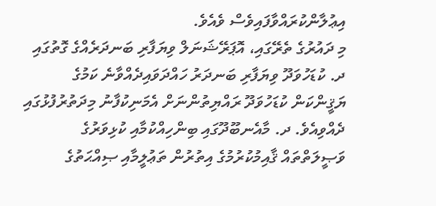އިޢުލާންކުރައްވާފައިވެސް ވެއެވެ.
މި ދައުރުގެ ތެރޭގައި، އޮޕަރޭޝަނަލް ވިޔަފާރި ބަނދަރެއްގެ ގޮތުގައި ދ. ކުޑަހުވަދޫ ވިޔަފާރި ބަނދަރު ހައްދަވައިދެއްވާނެ ކަމުގެ ޔަޤީންކަން ކުޑަހުވަދޫ ރައްޔިތުންނަށް އެމަނިކުފާނު މިދަތުރުފުޅުގައި ދެއްވިއެވެ. ދ. މާއެނބޫދޫގައި ބިންހިއްކުމާއި ކުޅިވަރުގެ ވަޞީލަތްތައް ޤާއިމުކުރުމުގެ އިތުރުން ތަޢުލީމާއި ޞިއްޙަތުގެ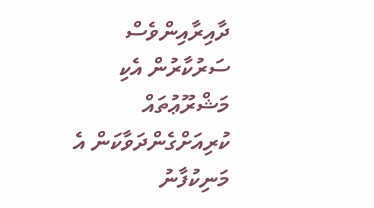ދާއިރާއިންވެސް ސަރުކާރުން އެކި މަޝްރޫޢުތައް ކުރިއަށްގެންދަވާކަން އެ މަނިކުފާނު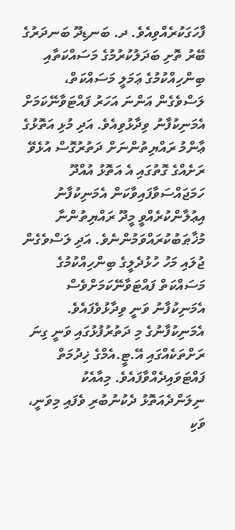ފާހަގަކުރެއްވިއެވެ. ދ. ބަނޑިދޫ ބަނދަރުގެ ބޭރު ތޮށި ބަދަލުކުރުމުގެ މަސައްކަތާއި ބިންހިއްކުމުގެ ޢަމަލީ މަސައްކަތް، ލަސްވެގެން އަންނަ އަހަރު ފައްޓަވާނޭކަމަށް އެމަނިކުފާނު ވިދާޅުވިއެވެ. އަދި މުޅި އަތޮޅުގެ ޢާންމު ރައްޔިތުންނަށް ދަތުރުގޮސް އުޅެވޭ ރަށެއްގެ ގޮތުގައި އެ އަތޮޅު އުއްދޫ ހަމަޖައްސަވާފައިވާކަން އެމަނިކުފާނު އިޢުލާންކުރެއްވީ މީދޫ ރައްޔިތުންނާ މުޚާޠަބުކުރައްވަމުންނެވެ. އަދި ލަސްވެގެން ޖުލައި މަހު ހުޅުދެލީގެ ބިންހިއްކުމުގެ މަސައްކަތް ފައްޓަވާނޭކަމަށްވެސް އެމަނިކުފާނު ވަނީ ވިދާޅުވެފައެވެ.
އެމަނިކުފާނުގެ މި ދަތުރުފުޅުގައި ވަނީ ގިނަ ރަށްތަކެއްގައި އޭ.ޓީ.އެމްގެ ޚިދުމަތް ފައްޓަވައިދެއްވާފައެވެ. މިއާއެކު ނިލަންދެއަތޮޅު ދެކުނުބުރި ވެފައި މިވަނީ، ވަކި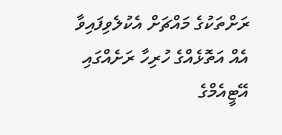ރަށްތަކުގެ މައްޗަށް އެކުލެވިފައިވާ އެއް އަތޮޅެއްގެ ހުރިހާ ރަށެއްގައި އޭޓީއެމްގެ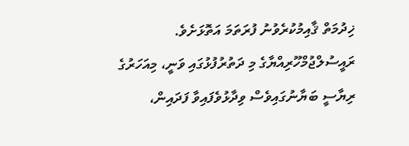ޚިދުމަތް ޤާއިމުކުރެވުނު ފުރަތަމަ އަތޮޅަށެވެ.
ރައީސުލްޖުމްހޫރިއްޔާގެ މި ދަތުރުފުޅުގައި ވަނީ، މިއަހަރުގެ ރިޔާސީ ބަޔާނުގައިވެސް ވިދާޅުވެފައިވާ ފަދައިން،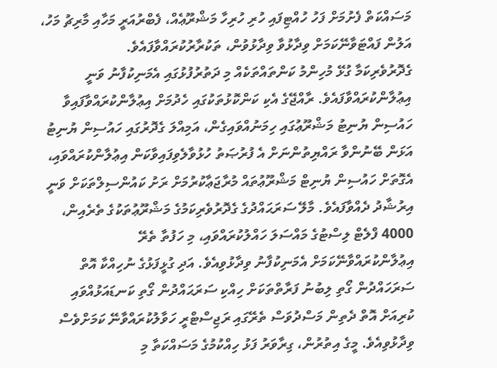މަސައްކަތް ފެށުމަށް ފަހު ހުއްޓިފައި ހުރި ހުރިހާ މަޝްރޫޢެއް، ފެބްރުއަރީ މަހާއި މާރިޗު މަހު، އަލުން ފައްޓަވާނޭކަމަށް ވިދާޅުވާ ވިދާޅުވުން، ތަކުރާރުކުރައްވާފައެވެ.
ގެދޮރުވެރިކަމާ ގުޅޭ މުހިންމު ކަންތައްތަކެއް މި ދަތުރުފުޅުގައި އެމަނިކުފާނު ވަނީ އިޢުލާންކުރައްވާފައެވެ. ރާއްޖޭގެ އެކި ކަންކޮޅުތަކުގައި ހެދުމަށް އިޢުލާންކުރައްވާފައިވާ ހައުސިން ޔުނިޓު މަޝްރޫޢުގައި ހިމަނުއްވައިގެން، އަމިއްލަ ގެދޮރުގައި ހައުސިން ޔުނިޓު އަޅަން ބޭނުންވާ ރައްޔިތުންނަށް އެ ފުރުޞަތު ހުޅުވާލެވިފައިވާކަން އިޢުލާންކުރައްވައި، އެގޮތަށް ހައުސިން ޔުނިޓް މަޝްރޫޢުތައް މުރާޖަޢާކުރުމަށް ރަށު ކައުންސިލްތަކަށް ވަނީ އިރުޝާދު ދެއްވާފައެވެ. މާލޭ ސަރަޙައްދުގެ ގެދޮރުވެރިކަމުގެ މަޝްރޫޢުތަކުގެ ތެރެއިން، 4000 ފްލެޓް ލިސްޓުގެ މައްސަލަ ހައްލުކުރައްވައި، މި ހަފުތާ ތެރޭ އިޢުލާންކުރައްވާނޭކަމަށް އެމަނިކުފާނު ވިދާޅުވިއެވެ. އަދި ގުޅީފަޅުގެ ނުހިއްކާ އޮތް ސަރަހައްދުން ގޯތި ލިބުނު ފަރާތްތަކަށް ހިއްކި ސަރަޙައްދުން ގޯތި ކަނޑައަޅުއްވައި ކުރިއަށް އޮތް ދެތިން މަސްދުވަސް ތެރޭގައި ރަޖިސްޓްރީ ހަވާލުކުރައްވާނޭ ކަމަށްވެސް ވިދާޅުވިއެވެ. މީގެ އިތުރުން، ގިރާވަރު ފަޅު ހިއްކުމުގެ މަސައްކަތާ މި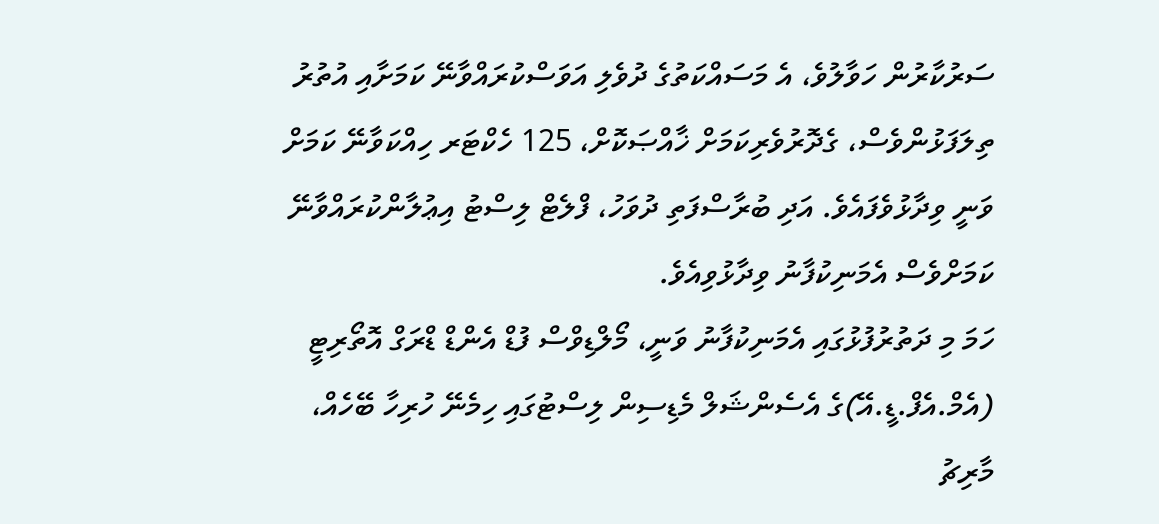ސަރުކާރުން ހަވާލުވެ، އެ މަސައްކަތުގެ ދުވެލި އަވަސްކުރައްވާނޭ ކަމަށާއި އުތުރު ތިލަފަޅުންވެސް، ގެދޮރުވެރިކަމަށް ޚާއްޞަކޮށް، 125 ހެކްޓަރ ހިއްކަވާނޭ ކަމަށް ވަނީ ވިދާޅުވެފައެވެ. އަދި ބުރާސްފަތި ދުވަހު، ފްލެޓް ލިސްޓު އިޢުލާންކުރައްވާނޭ ކަމަށްވެސް އެމަނިކުފާނު ވިދާޅުވިއެވެ.
ހަމަ މި ދަތުރުފުޅުގައި އެމަނިކުފާނު ވަނީ، މޯލްޑިވްސް ފުޑް އެންޑް ޑްރަގް އޮތޯރިޓީ (އެމް.އެފް.ޑީ.އޭ)ގެ އެސެންޝަލް މެޑިސިން ލިސްޓުގައި ހިމެނޭ ހުރިހާ ބޭހެއް، މާރިޗު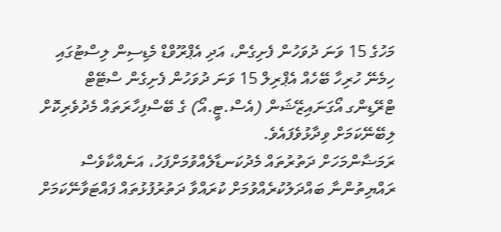މަހުގެ 15 ވަނަ ދުވަހުން ފެށިގެން، އަދި އެޕްރޫވްޑް މެޑިސިން ލިސްޓުގައި ހިމެނޭ ހުރިހާ ބޭހެއް އެޕްރިލް 15 ވަނަ ދުވަހުން ފެށިގެން ސްޓޭޓް ޓްރޭޑިންގ އޯގަނައިޒޭޝަން (އެސް.ޓީ.އޯ) ގެ ބޭސްފިހާރަތައް މެދުވެރިކޮށް ލިބޭނޭކަމަށް ވިދާޅުވެފައެވެ.
ރަމަޟާންމަހަށް ދަތުރުތައް މެދުކަނޑާލެއްވުމަށްފަހު، އަނެއްކާވެސް ރައްޔިތުންނާ ބައްދަލުކުރެއްވުމަށް ކުރައްވާ ދަތުރުފުޅުތައް ފައްޓަވާނޭކަމަށް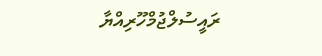ރައީސުލްޖުމްހޫރިއްޔާ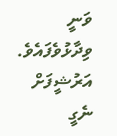ވަނީ ވިދާޅުވެފައެވެ.
އަރުޝީފަށް ނެގީ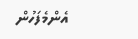އެންމެފަހުން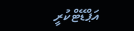އަޕްޑޭޓްކުރީ